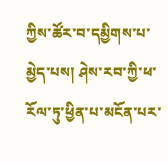ཀྱིས་ཚོར་བ་དམྱིགས་པ་མྱེད་པས། ཤེས་རབ་ཀྱི་ཕ་རོལ་ཏུ་ཕྱིན་པ་མངོན་པར་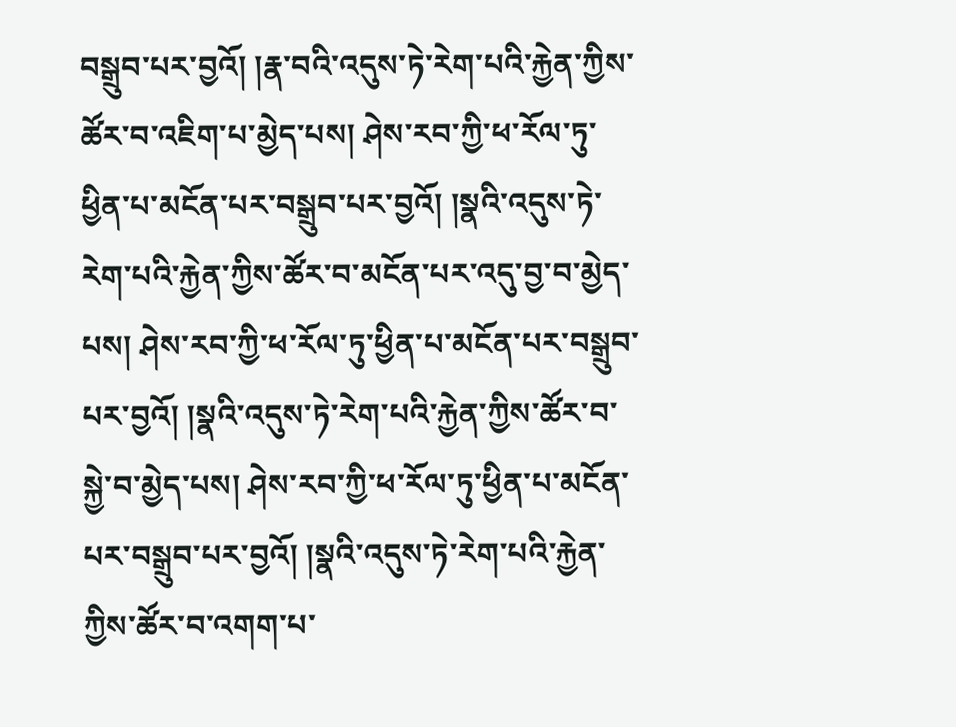བསྒྲུབ་པར་བྱའོ། །རྣ་བའི་འདུས་ཏེ་རེག་པའི་རྐྱེན་ཀྱིས་ཚོར་བ་འཇིག་པ་མྱེད་པས། ཤེས་རབ་ཀྱི་ཕ་རོལ་ཏུ་ཕྱིན་པ་མངོན་པར་བསྒྲུབ་པར་བྱའོ། །སྣའི་འདུས་ཏེ་རེག་པའི་རྐྱེན་ཀྱིས་ཚོར་བ་མངོན་པར་འདུ་བྱ་བ་མྱེད་པས། ཤེས་རབ་ཀྱི་ཕ་རོལ་ཏུ་ཕྱིན་པ་མངོན་པར་བསྒྲུབ་པར་བྱའོ། །སྣའི་འདུས་ཏེ་རེག་པའི་རྐྱེན་ཀྱིས་ཚོར་བ་སྐྱེ་བ་མྱེད་པས། ཤེས་རབ་ཀྱི་ཕ་རོལ་ཏུ་ཕྱིན་པ་མངོན་པར་བསྒྲུབ་པར་བྱའོ། །སྣའི་འདུས་ཏེ་རེག་པའི་རྐྱེན་ཀྱིས་ཚོར་བ་འགག་པ་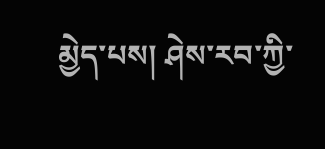མྱེད་པས། ཤེས་རབ་ཀྱི་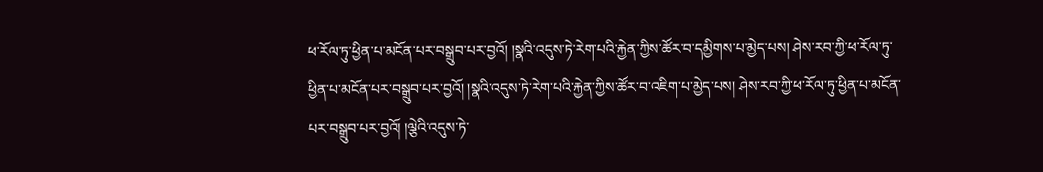ཕ་རོལ་ཏུ་ཕྱིན་པ་མངོན་པར་བསྒྲུབ་པར་བྱའོ། །སྣའི་འདུས་ཏེ་རེག་པའི་རྐྱེན་ཀྱིས་ཚོར་བ་དམྱིགས་པ་མྱེད་པས། ཤེས་རབ་ཀྱི་ཕ་རོལ་ཏུ་ཕྱིན་པ་མངོན་པར་བསྒྲུབ་པར་བྱའོ། །སྣའི་འདུས་ཏེ་རེག་པའི་རྐྱེན་ཀྱིས་ཚོར་བ་འཇིག་པ་མྱེད་པས། ཤེས་རབ་ཀྱི་ཕ་རོལ་ཏུ་ཕྱིན་པ་མངོན་པར་བསྒྲུབ་པར་བྱའོ། །ལྕེའི་འདུས་ཏེ་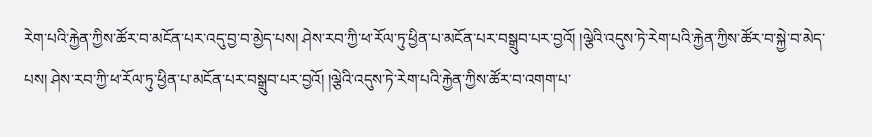རེག་པའི་རྐྱེན་ཀྱིས་ཚོར་བ་མངོན་པར་འདུ་བྱ་བ་མྱེད་པས། ཤེས་རབ་ཀྱི་ཕ་རོལ་ཏུ་ཕྱིན་པ་མངོན་པར་བསྒྲུབ་པར་བྱའོ། །ལྕེའི་འདུས་ཏེ་རེག་པའི་རྐྱེན་ཀྱིས་ཚོར་བ་སྐྱེ་བ་མེད་པས། ཤེས་རབ་ཀྱི་ཕ་རོལ་ཏུ་ཕྱིན་པ་མངོན་པར་བསྒྲུབ་པར་བྱའོ། །ལྕེའི་འདུས་ཏེ་རེག་པའི་རྐྱེན་ཀྱིས་ཚོར་བ་འགག་པ་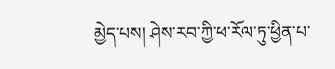མྱེད་པས། ཤེས་རབ་ཀྱི་ཕ་རོལ་ཏུ་ཕྱིན་པ་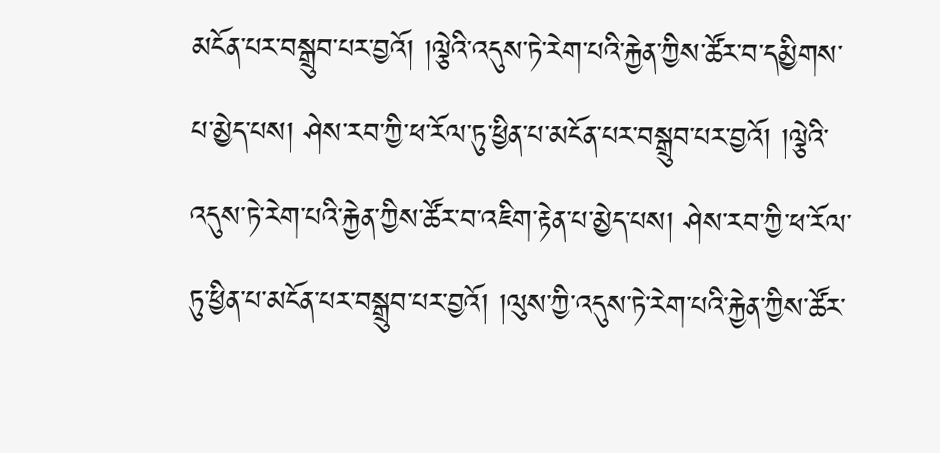མངོན་པར་བསྒྲུབ་པར་བྱའོ། །ལྕེའི་འདུས་ཏེ་རེག་པའི་རྐྱེན་ཀྱིས་ཚོར་བ་དམྱིགས་པ་མྱེད་པས། ཤེས་རབ་ཀྱི་ཕ་རོལ་ཏུ་ཕྱིན་པ་མངོན་པར་བསྒྲུབ་པར་བྱའོ། །ལྕེའི་འདུས་ཏེ་རེག་པའི་རྐྱེན་ཀྱིས་ཚོར་བ་འཇིག་རྟེན་པ་མྱེད་པས། ཤེས་རབ་ཀྱི་ཕ་རོལ་ཏུ་ཕྱིན་པ་མངོན་པར་བསྒྲུབ་པར་བྱའོ། །ལུས་ཀྱི་འདུས་ཏེ་རེག་པའི་རྐྱེན་ཀྱིས་ཚོར་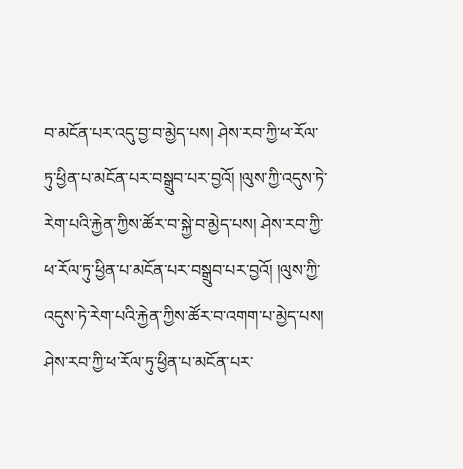བ་མངོན་པར་འདུ་བྱ་བ་མྱེད་པས། ཤེས་རབ་ཀྱི་ཕ་རོལ་ཏུ་ཕྱིན་པ་མངོན་པར་བསྒྲུབ་པར་བྱའོ། །ལུས་ཀྱི་འདུས་ཏེ་རེག་པའི་རྐྱེན་ཀྱིས་ཚོར་བ་སྐྱེ་བ་མྱེད་པས། ཤེས་རབ་ཀྱི་ཕ་རོལ་ཏུ་ཕྱིན་པ་མངོན་པར་བསྒྲུབ་པར་བྱའོ། །ལུས་ཀྱི་འདུས་ཏེ་རེག་པའི་རྐྱེན་ཀྱིས་ཚོར་བ་འགག་པ་མྱེད་པས། ཤེས་རབ་ཀྱི་ཕ་རོལ་ཏུ་ཕྱིན་པ་མངོན་པར་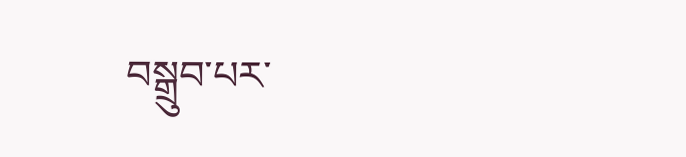བསྒྲུབ་པར་